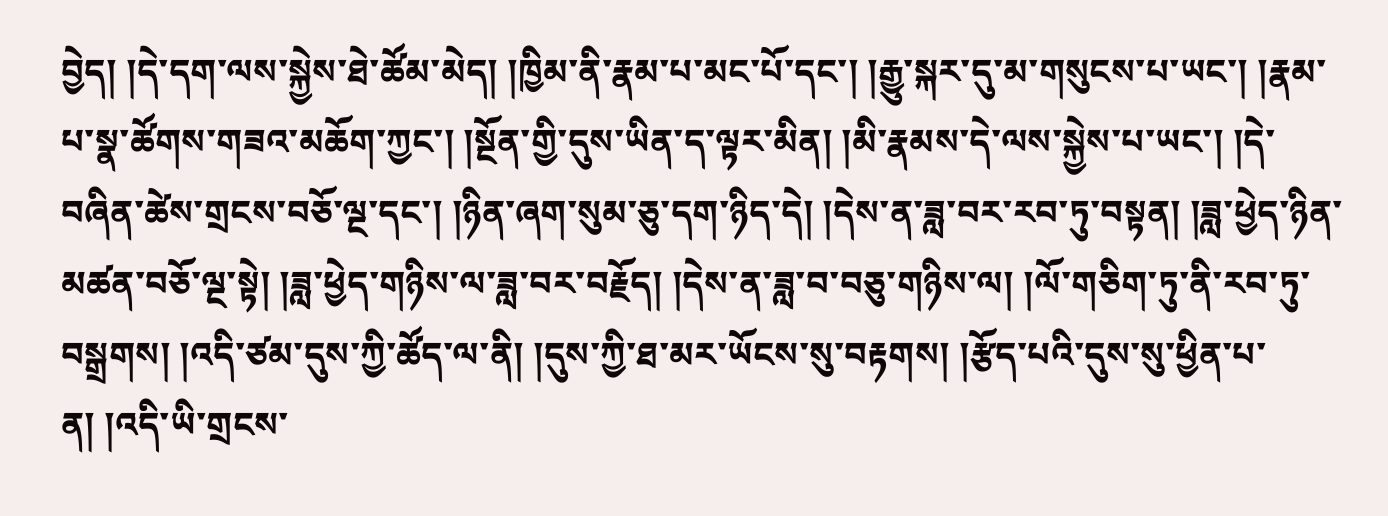བྱེད། །དེ་དག་ལས་སྐྱེས་ཐེ་ཚོམ་མེད། །ཁྱིམ་ནི་རྣམ་པ་མང་པོ་དང་། །རྒྱུ་སྐར་དུ་མ་གསུངས་པ་ཡང་། །རྣམ་པ་སྣ་ཚོགས་གཟའ་མཆོག་ཀྱང་། །སྔོན་གྱི་དུས་ཡིན་ད་ལྟར་མིན། །མི་རྣམས་དེ་ལས་སྐྱེས་པ་ཡང་། །དེ་བཞིན་ཚེས་གྲངས་བཅོ་ལྔ་དང་། །ཉིན་ཞག་སུམ་ཅུ་དག་ཉིད་དེ། །དེས་ན་ཟླ་བར་རབ་ཏུ་བསྟན། །ཟླ་ཕྱེད་ཉིན་མཚན་བཅོ་ལྔ་སྟེ། །ཟླ་ཕྱེད་གཉིས་ལ་ཟླ་བར་བརྗོད། །དེས་ན་ཟླ་བ་བཅུ་གཉིས་ལ། །ལོ་གཅིག་ཏུ་ནི་རབ་ཏུ་བསྒྲགས། །འདི་ཙམ་དུས་ཀྱི་ཚོད་ལ་ནི། །དུས་ཀྱི་ཐ་མར་ཡོངས་སུ་བརྟགས། །རྩོད་པའི་དུས་སུ་ཕྱིན་པ་ན། །འདི་ཡི་གྲངས་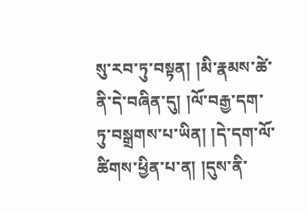སུ་རབ་ཏུ་བསྟན། །མི་རྣམས་ཚེ་ནི་དེ་བཞིན་དུ། །ལོ་བརྒྱ་དག་ཏུ་བསྒྲགས་པ་ཡིན། །དེ་དག་ལོ་ཚིགས་ཕྱིན་པ་ན། །དུས་ནི་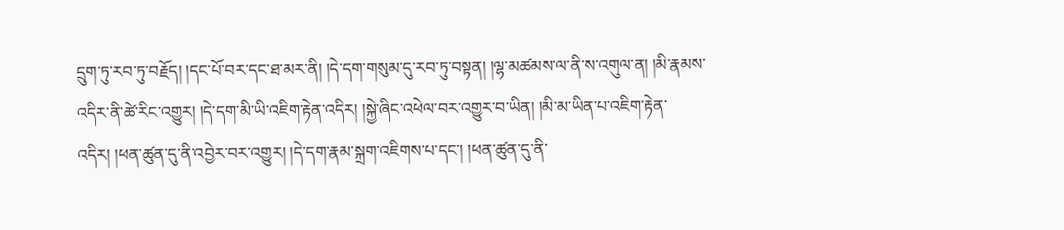དྲུག་ཏུ་རབ་ཏུ་བརྗོད། །དང་པོ་བར་དང་ཐ་མར་ནི། །དེ་དག་གསུམ་དུ་རབ་ཏུ་བསྟན། །ལྷ་མཚམས་ལ་ནི་ས་འགུལ་ན། །མི་རྣམས་འདིར་ནི་ཚེ་རིང་འགྱུར། །དེ་དག་མི་ཡི་འཇིག་རྟེན་འདིར། །སྐྱེ་ཞིང་འཕེལ་བར་འགྱུར་བ་ཡིན། །མི་མ་ཡིན་པ་འཇིག་རྟེན་འདིར། །ཕན་ཚུན་དུ་ནི་འབྱེར་བར་འགྱུར། །དེ་དག་རྣམ་སྐྲག་འཇིགས་པ་དང་། །ཕན་ཚུན་དུ་ནི་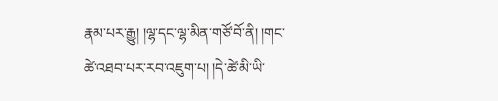རྣམ་པར་རྒྱུ། །ལྷ་དང་ལྷ་མིན་གཙོ་བོ་ནི། །གང་ཚེ་འཐབ་པར་རབ་འཇུག་པ། །དེ་ཚེ་མི་ཡི་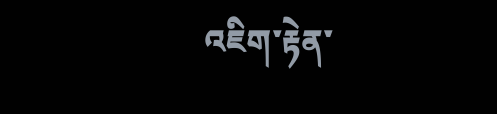འཇིག་རྟེན་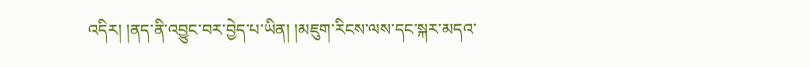འདིར། །ནད་ནི་འབྱུང་བར་བྱེད་པ་ཡིན། །མཇུག་རིངས་ལས་དང་སྐར་མདའ་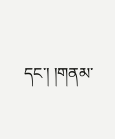དང་། །གནམ་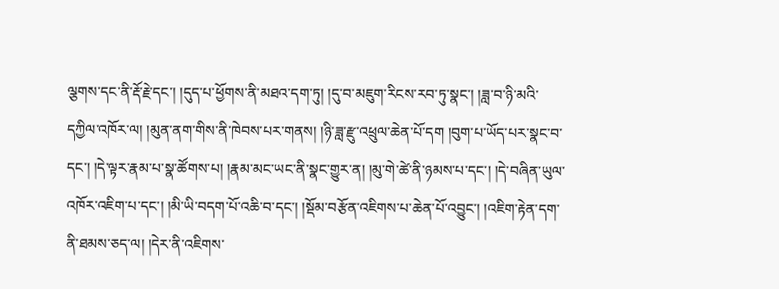ལྕགས་དང་ནི་རྡོ་རྗེ་དང་། །དུད་པ་ཕྱོགས་ནི་མཐའ་དག་ཏུ། །དུ་བ་མཇུག་རིངས་རབ་ཏུ་སྣང་། །ཟླ་བ་ཉི་མའི་དཀྱིལ་འཁོར་ལ། །མུན་ནག་གིས་ནི་ཁེབས་པར་གནས། །ཉི་ཟླ་རྫུ་འཕྲུལ་ཆེན་པོ་དག །བུག་པ་ཡོད་པར་སྣང་བ་དང་། །དེ་ལྟར་རྣམ་པ་སྣ་ཚོགས་པ། །རྣམ་མང་ཡང་ནི་སྣང་གྱུར་ན། །མུ་གེ་ཚེ་ནི་ཉམས་པ་དང་། །དེ་བཞིན་ཡུལ་འཁོར་འཇིག་པ་དང་། །མི་ཡི་བདག་པོ་འཆི་བ་དང་། །སྡོམ་བརྩོན་འཇིགས་པ་ཆེན་པོ་འབྱུང་། །འཇིག་རྟེན་དག་ནི་ཐམས་ཅད་ལ། །དེར་ནི་འཇིགས་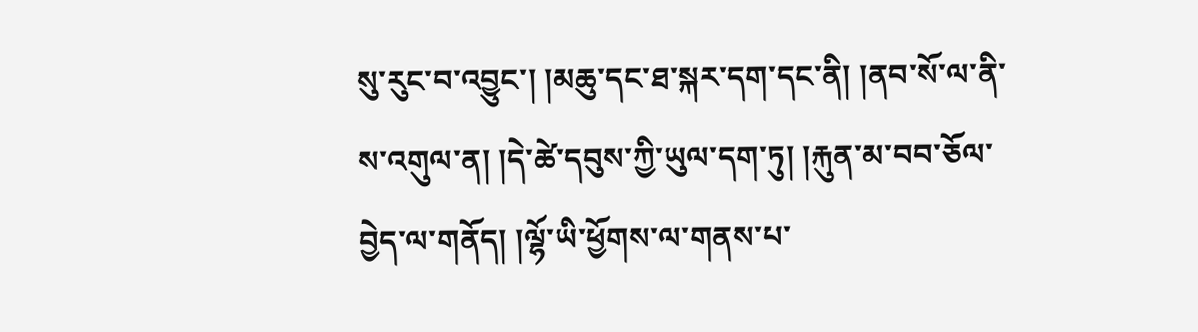སུ་རུང་བ་འབྱུང་། །མཆུ་དང་ཐ་སྐར་དག་དང་ནི། །ནབ་སོ་ལ་ནི་ས་འགུལ་ན། །དེ་ཚེ་དབུས་ཀྱི་ཡུལ་དག་ཏུ། །རྐུན་མ་བབ་ཅོལ་བྱེད་ལ་གནོད། །ལྷོ་ཡི་ཕྱོགས་ལ་གནས་པ་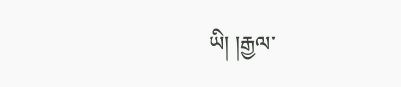ཡི། །རྒྱལ་